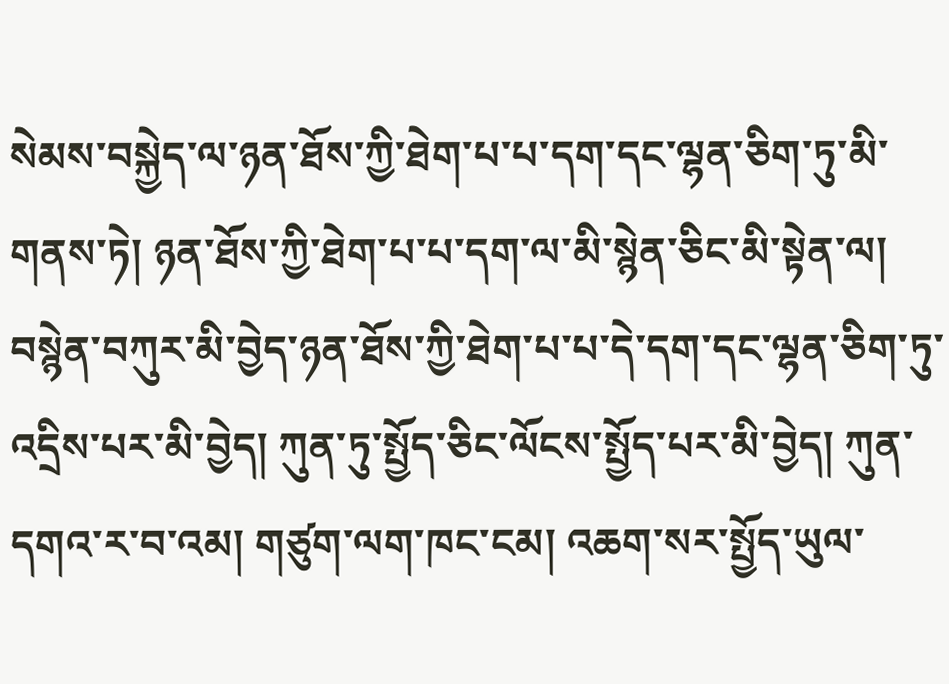སེམས་བསྐྱེད་ལ་ཉན་ཐོས་ཀྱི་ཐེག་པ་པ་དག་དང་ལྷན་ཅིག་ཏུ་མི་གནས་ཏེ། ཉན་ཐོས་ཀྱི་ཐེག་པ་པ་དག་ལ་མི་སྙེན་ཅིང་མི་སྟེན་ལ། བསྙེན་བཀུར་མི་བྱེད་ཉན་ཐོས་ཀྱི་ཐེག་པ་པ་དེ་དག་དང་ལྷན་ཅིག་ཏུ་འདྲིས་པར་མི་བྱེད། ཀུན་ཏུ་སྤྱོད་ཅིང་ལོངས་སྤྱོད་པར་མི་བྱེད། ཀུན་དགའ་ར་བ་འམ། གཙུག་ལག་ཁང་ངམ། འཆག་སར་སྤྱོད་ཡུལ་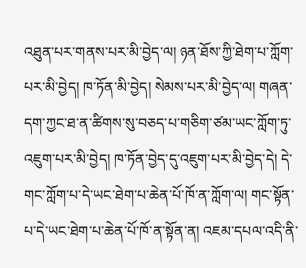འཐུན་པར་གནས་པར་མི་བྱེད་ལ། ཉན་ཐོས་ཀྱི་ཐེག་པ་ཀློག་པར་མི་བྱེད། ཁ་ཏོན་མི་བྱེད། སེམས་པར་མི་བྱེད་ལ། གཞན་དག་ཀྱང་ཐ་ན་ཚིགས་སུ་བཅད་པ་གཅིག་ཙམ་ཡང་ཀློག་ཏུ་འཇུག་པར་མི་བྱེད། ཁ་ཏོན་བྱེད་དུ་འཇུག་པར་མི་བྱེད་དེ། དེ་གང་ཀློག་པ་དེ་ཡང་ཐེག་པ་ཆེན་པོ་ཁོ་ན་ཀློག་ལ། གང་སྟོན་པ་དེ་ཡང་ཐེག་པ་ཆེན་པོ་ཁོ་ན་སྟོན་ན། འཇམ་དཔལ་འདི་ནི་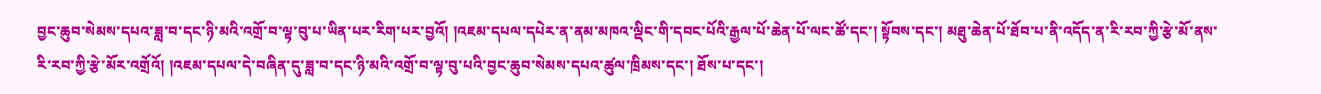བྱང་ཆུབ་སེམས་དཔའ་ཟླ་བ་དང་ཉི་མའི་འགྲོ་བ་ལྟ་བུ་པ་ཡིན་པར་རིག་པར་བྱའོ། །འཇམ་དཔལ་དཔེར་ན་ནམ་མཁའ་ལྡིང་གི་དབང་པོའི་རྒྱལ་པོ་ཆེན་པོ་ལང་ཚོ་དང་། སྟོབས་དང་། མཐུ་ཆེན་པོ་ཐོབ་པ་ནི་འདོད་ན་རི་རབ་ཀྱི་རྩེ་མོ་ནས་རི་རབ་ཀྱི་རྩེ་མོར་འགྲོའོ། །འཇམ་དཔལ་དེ་བཞིན་དུ་ཟླ་བ་དང་ཉི་མའི་འགྲོ་བ་ལྟ་བུ་པའི་བྱང་ཆུབ་སེམས་དཔའ་ཚུལ་ཁྲིམས་དང་། ཐོས་པ་དང་།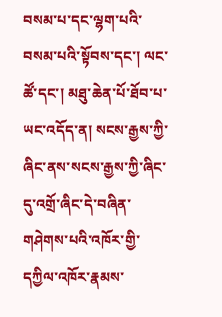བསམ་པ་དང་ལྷག་པའི་བསམ་པའི་སྟོབས་དང་། ལང་ཚོ་དང་། མཐུ་ཆེན་པོ་ཐོབ་པ་ཡང་འདོད་ན། སངས་རྒྱས་ཀྱི་ཞིང་ནས་སངས་རྒྱས་ཀྱི་ཞིང་དུ་འགྲོ་ཞིང་དེ་བཞིན་གཤེགས་པའི་འཁོར་གྱི་དཀྱིལ་འཁོར་རྣམས་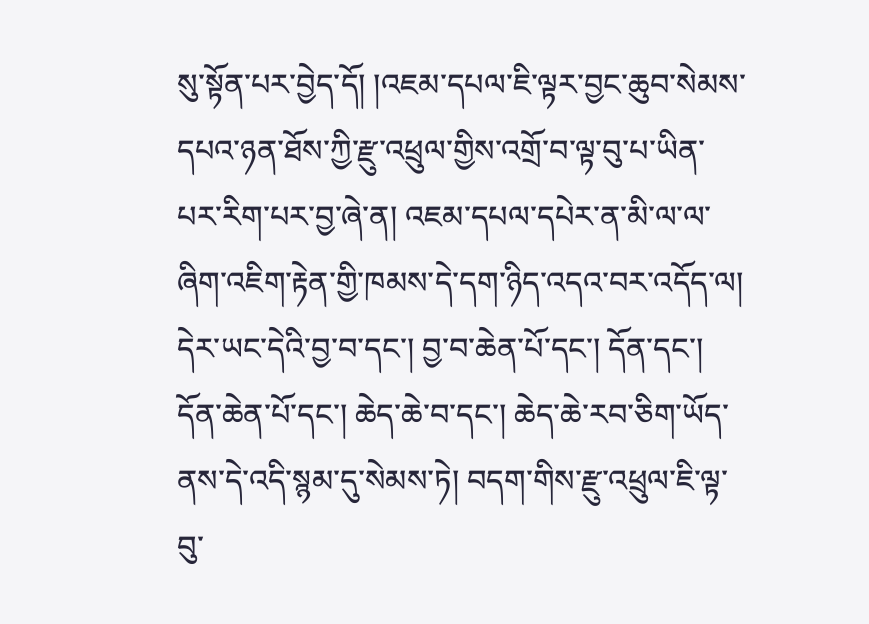སུ་སྟོན་པར་བྱེད་དོ། །འཇམ་དཔལ་ཇི་ལྟར་བྱང་ཆུབ་སེམས་དཔའ་ཉན་ཐོས་ཀྱི་རྫུ་འཕྲུལ་གྱིས་འགྲོ་བ་ལྟ་བུ་པ་ཡིན་པར་རིག་པར་བྱ་ཞེ་ན། འཇམ་དཔལ་དཔེར་ན་མི་ལ་ལ་ཞིག་འཇིག་རྟེན་གྱི་ཁམས་དེ་དག་ཉིད་འདའ་བར་འདོད་ལ། དེར་ཡང་དེའི་བྱ་བ་དང་། བྱ་བ་ཆེན་པོ་དང་། དོན་དང་། དོན་ཆེན་པོ་དང་། ཆེད་ཆེ་བ་དང་། ཆེད་ཆེ་རབ་ཅིག་ཡོད་ནས་དེ་འདི་སྙམ་དུ་སེམས་ཏེ། བདག་གིས་རྫུ་འཕྲུལ་ཇི་ལྟ་བུ་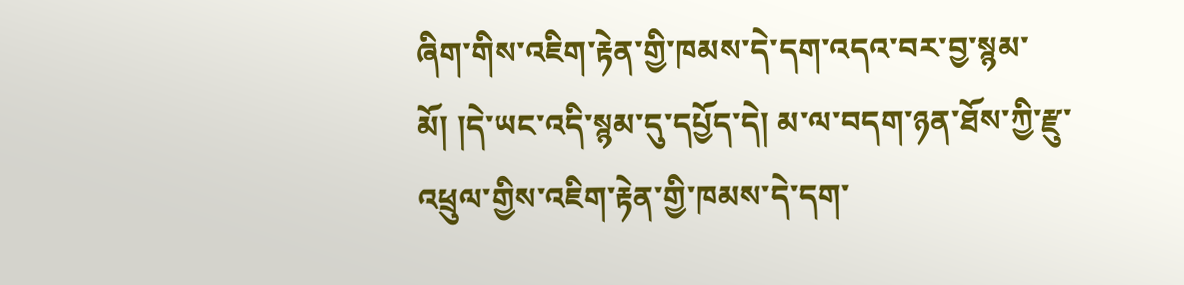ཞིག་གིས་འཇིག་རྟེན་གྱི་ཁམས་དེ་དག་འདའ་བར་བྱ་སྙམ་མོ། །དེ་ཡང་འདི་སྙམ་དུ་དཔྱོད་དེ། མ་ལ་བདག་ཉན་ཐོས་ཀྱི་རྫུ་འཕྲུལ་གྱིས་འཇིག་རྟེན་གྱི་ཁམས་དེ་དག་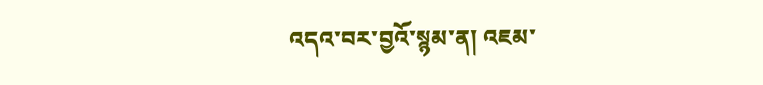འདའ་བར་བྱའོ་སྙམ་ན། འཇམ་